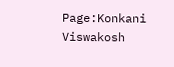Page:Konkani Viswakosh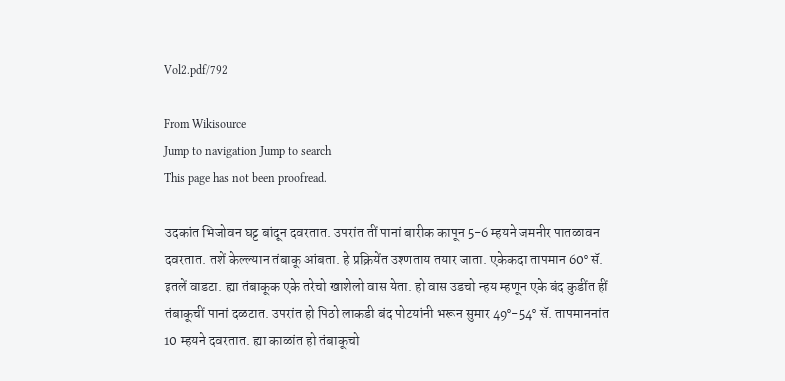Vol2.pdf/792

From Wikisource
Jump to navigation Jump to search
This page has not been proofread.

उदकांत भिजोवन घट्ट बांदून दवरतात. उपरांत तीं पानां बारीक कापून 5-6 म्हयने जमनीर पातळावन दवरतात. तशें केल्ल्यान तंबाकू आंबता. हे प्रक्रियेंत उश्णताय तयार जाता. एकेकदा तापमान 60° सॅ. इतलें वाडटा. ह्या तंबाकूक एके तरेचो खाशेलो वास येता. हो वास उडचो न्हय म्हणून एके बंद कुडींत हीं तंबाकूचीं पानां दळटात. उपरांत हो पिठो लाकडी बंद पोटयांनी भरून सुमार 49°-54° सॅ. तापमाननांत 10 म्हयने दवरतात. ह्या काळांत हो तंबाकूचो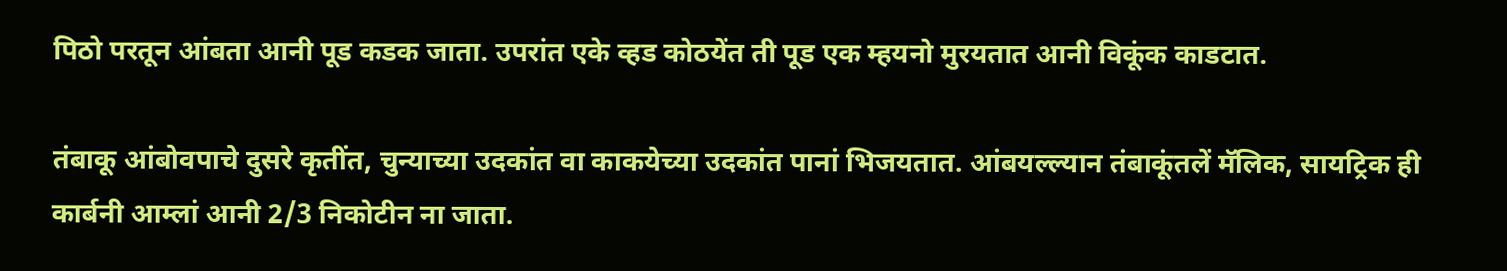पिठो परतून आंबता आनी पूड कडक जाता. उपरांत एके व्हड कोठयेंत ती पूड एक म्हयनो मुरयतात आनी विकूंक काडटात.

तंबाकू आंबोवपाचे दुसरे कृतींत, चुन्याच्या उदकांत वा काकयेच्या उदकांत पानां भिजयतात. आंबयल्ल्यान तंबाकूंतलें मॅलिक, सायट्रिक ही कार्बनी आम्लां आनी 2/3 निकोटीन ना जाता.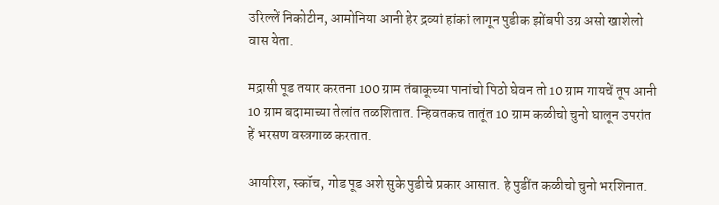उरिल्लें निकोटीन, आमोनिया आनी हेर द्रव्यां हांकां लागून पुडीक झोंबपी उग्र असो खाशेलो वास येता.

मद्रासी पूड तयार करतना 100 ग्राम तंबाकूच्या पानांचो पिठो घेवन तो 10 ग्राम गायचें तूप आनी 10 ग्राम बदामाच्या तेलांत तळशितात. न्हिवतकच तातूंत 10 ग्राम कळीचो चुनो घालून उपरांत हें भरसण वस्त्रगाळ करतात.

आयरिश, स्कॉच, गोड पूड अशे सुके पुडीचे प्रकार आसात. हे पुडींत कळीचो चुनो भरशिनात.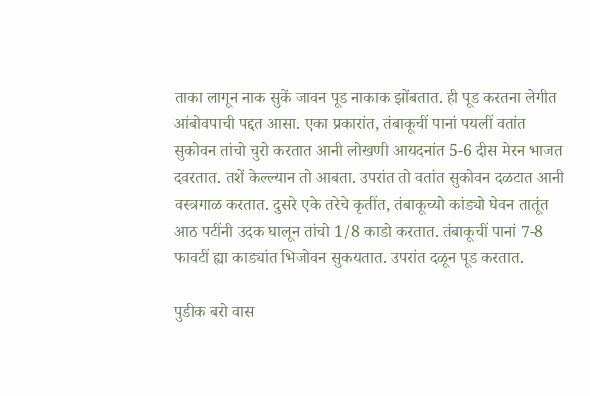ताका लागून नाक सुकें जावन पूड नाकाक झोंबतात. ही पूड करतना लेगीत आंबोवपाची पद्दत आसा. एका प्रकारांत, तंबाकूचीं पानां पयलीं वतांत सुकोवन तांचो चुरो करतात आनी लोखणी आयदनांत 5-6 दीस मेरन भाजत दवरतात. तशें केल्ल्यान तो आबता. उपरांत तो वतांत सुकोवन दळटात आनी वस्त्रगाळ करतात. दुसरे एके तरेचे कृतींत, तंबाकूच्यो कांड्यो घेवन तातूंत आठ पटींनी उदक घालून तांचो 1/8 काडो करतात. तंबाकूचीं पानां 7-8 फावटीं ह्या काड्यांत भिजोवन सुकयतात. उपरांत दळून पूड करतात.

पुडीक बरो वास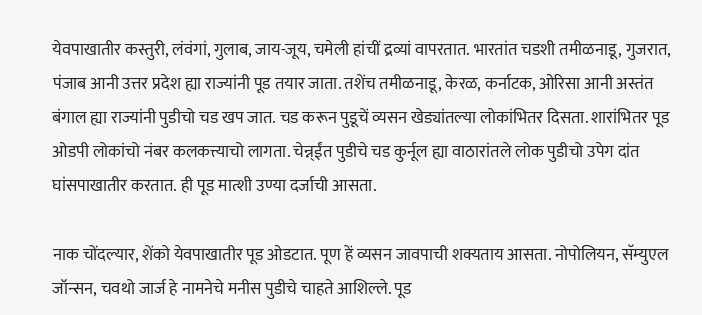येवपाखातीर कस्तुरी, लंवंगां, गुलाब, जाय-जूय, चमेली हांचीं द्रव्यां वापरतात. भारतांत चडशी तमीळनाडू, गुजरात, पंजाब आनी उत्तर प्रदेश ह्या राज्यांनी पूड तयार जाता. तशेंच तमीळनाडू, केरळ, कर्नाटक, ओरिसा आनी अस्तंत बंगाल ह्या राज्यांनी पुडीचो चड खप जात. चड करून पुडूचें व्यसन खेड्यांतल्या लोकांभितर दिसता. शारांभितर पूड ओडपी लोकांचो नंबर कलकत्त्याचो लागता. चेन्न्ईंत पुडीचे चड कुर्नूल ह्या वाठारांतले लोक पुडीचो उपेग दांत घांसपाखातीर करतात. ही पूड मात्शी उण्या दर्जाची आसता.

नाक चोंदल्यार, शेंको येवपाखातीर पूड ओडटात. पूण हें व्यसन जावपाची शक्यताय आसता. नोपोलियन, सॅम्युएल जॉन्सन, चवथो जार्ज हे नामनेचे मनीस पुडीचे चाहते आशिल्ले. पूड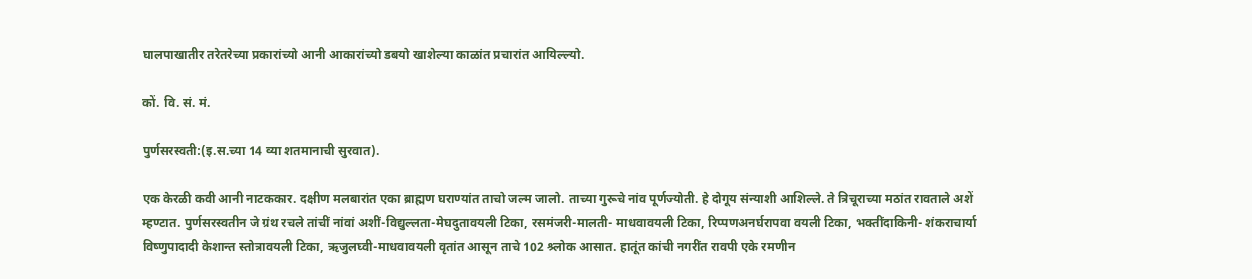घालपाखातीर तरेतरेच्या प्रकारांच्यो आनी आकारांच्यो डबयो खाशेल्या काळांत प्रचारांत आयिल्ल्यो.

कों. वि. सं. मं.

पुर्णसरस्वती:(इ.स.च्या 14 व्या शतमानाची सुरवात).

एक केरळी कवी आनी नाटककार. दक्षीण मलबारांत एका ब्राह्मण घराण्यांत ताचो जल्म जालो. ताच्या गुरूचे नांव पूर्णज्योती. हे दोगूय संन्याशी आशिल्ले. ते त्रिचूराच्या मठांत रावताले अशें म्हण्टात. पुर्णसरस्वतीन जे ग्रंथ रचले तांचीं नांवां अशीं-विद्युल्लता-मेघदुतावयली टिका, रसमंजरी-मालती- माधवावयली टिका, रिप्पणअनर्घरापवा वयली टिका, भक्तींदाकिनी- शंकराचार्या विष्णुपादादी केशान्त स्तोत्रावयली टिका, ऋजुलघ्वी-माधवावयली वृतांत आसून ताचे 102 श्र्लोक आसात. हातूंत कांची नगरींत रावपी एके रमणीन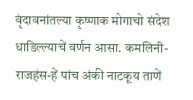वृंदावनांतल्या कृष्णाक मोगाचो संदेश धाडिल्ल्याचें वर्णन आसा. कमलिनी-राजहंस-हें पांच अंकी नाटकूय ताणें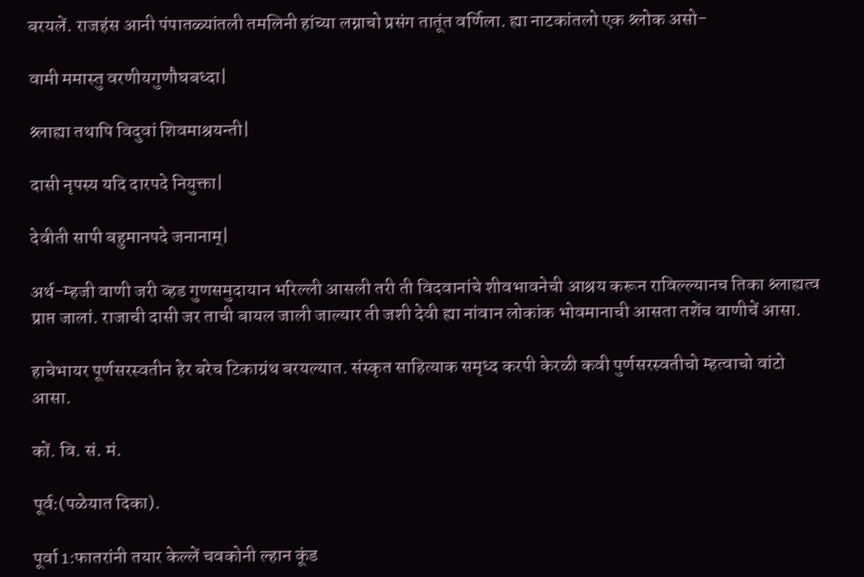बरयलें. राजहंस आनी पंपातळ्यांतली तमलिनी हांच्या लग्नाचो प्रसंग तातूंत वर्णिला. ह्या नाटकांतलो एक श्र्लोक असो-

वामी ममास्तु वरणीयगुणौघबध्दा|

श्र्लाह्या तथापि विदुवां शिवमाश्रयन्ती|

दासी नृपस्य यदि दारपदे नियुक्ता|

देवीती सापी बहुमानपदे जनानाम्|

अर्थ-म्हजी वाणी जरी व्हड गुणसमुदायान भरिल्ली आसली तरी ती विदवानांचे शीवभावनेची आश्रय करून राविल्ल्यानच तिका श्र्लाह्यत्व प्राप्त जालां. राजाची दासी जर ताची बायल जाली जाल्यार ती जशी देवी ह्या नांवान लोकांक भोवमानाची आसता तशेंच वाणीचें आसा.

हाचेभायर पूर्णसरस्वतीन हेर बरेच टिकाग्रंथ बरयल्यात. संस्कृत साहित्याक समृध्द करपी केरळी कवी पुर्णसरस्वतीचो म्हत्वाचो वांटो आसा.

कों. वि. सं. मं.

पूर्व:(पळेयात दिका).

पूर्वा 1:फातरांनी तयार केल्लें चवकोनी ल्हान कूंड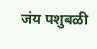जंय पशुबळी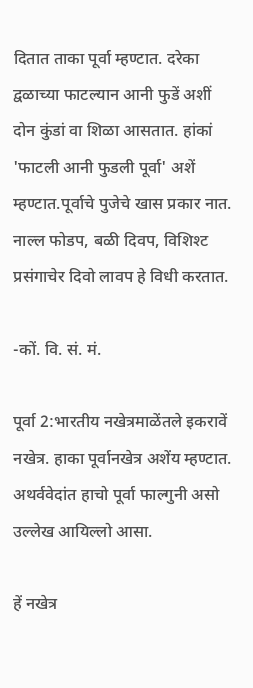दितात ताका पूर्वा म्हण्टात. दरेका द्वळाच्या फाटल्यान आनी फुडें अशीं दोन कुंडां वा शिळा आसतात. हांकां 'फाटली आनी फुडली पूर्वा' अशें म्हण्टात.पूर्वाचे पुजेचे खास प्रकार नात. नाल्ल फोडप, बळी दिवप, विशिश्ट प्रसंगाचेर दिवो लावप हे विधी करतात.

-कों. वि. सं. मं.

पूर्वा 2:भारतीय नखेत्रमाळेंतले इकरावें नखेत्र. हाका पूर्वानखेत्र अशेंय म्हण्टात. अथर्ववेदांत हाचो पूर्वा फाल्गुनी असो उल्लेख आयिल्लो आसा.

हें नखेत्र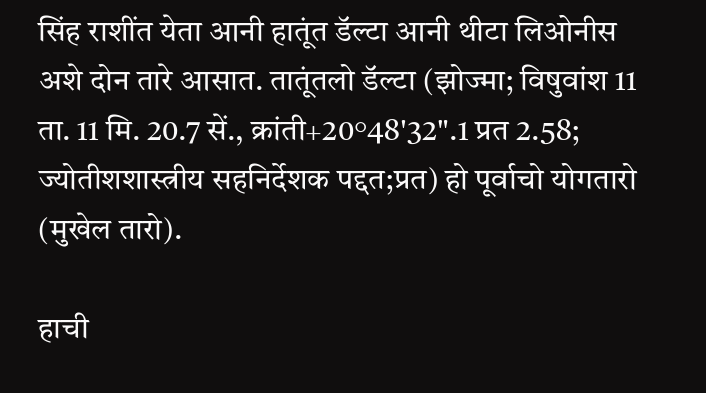सिंह राशींत येता आनी हातूंत डॅल्टा आनी थीटा लिओनीस अशे दोन तारे आसात. तातूंतलो डॅल्टा (झोज्मा; विषुवांश 11 ता. 11 मि. 20.7 सें., क्रांती+20°48'32".1 प्रत 2.58; ज्योतीशशास्त्रीय सहनिर्देशक पद्दत;प्रत) हो पूर्वाचो योगतारो (मुखेल तारो).

हाची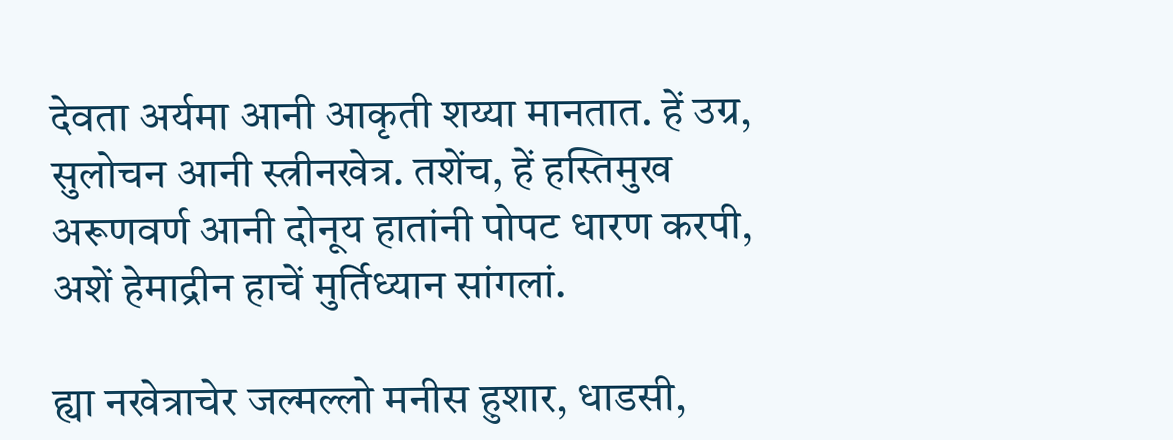देवता अर्यमा आनी आकृती शय्या मानतात. हें उग्र, सुलोचन आनी स्त्रीनखेत्र. तशेंच, हें हस्तिमुख अरूणवर्ण आनी दोनूय हातांनी पोपट धारण करपी, अशें हेमाद्रीन हाचें मुर्तिध्यान सांगलां.

ह्या नखेत्राचेर जल्मल्लो मनीस हुशार, धाडसी,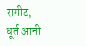रागीट, धूर्त आनी